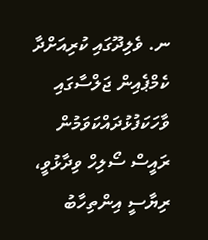ނ. ވެލިދޫގައި ކުރިއަށްދާ ކެމްޕެއިން ޖަލްސާގައި ވާހަކަފުޅުދައްކަވަމުން ރައީސް ސޯލިހް ވިދާޅުވީ، ރިޔާސީ އިންތިހާބު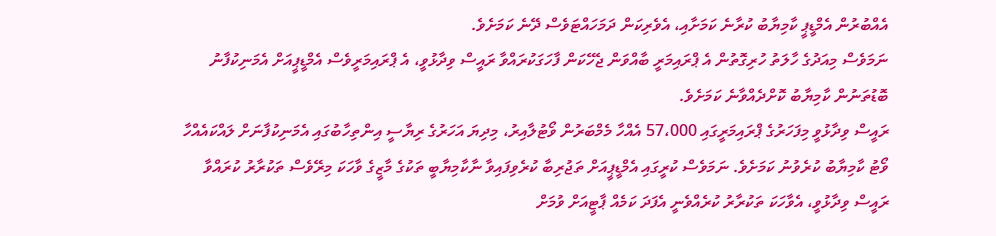އެއްބުރުން އެމްޑީޕީ ކާމިޔާބު ކުރާނެ ކަމަށާއި، އެވެރިކަން ދަމަހައްޓަވެސް ދޭނެ ކަމަށެވެ.
ނަމަވެސް މިއަދުގެ ހާލަތު ހުރިގޮތުން އެ ޕްރައިމަރީ ބާއްވަން ޖެހޭކަން ފާހަގަކުރައްވާ ރައީސް ވިދާޅުވީ، އެ ޕްރައިމަރީވެސް އެމްޑީޕީއަށް އެމަނިކުފާނު ބޮޑުތަނުން ކާމިޔާބު ކޮށްދެއްވާނެ ކަމަށެވެ.
ރައީސް ވިދާޅުވީ މިފަހަރުގެ ޕްރައިމަރީގައި 57،000 އެއްހާ މެމްބަރުން ވޯޓުލާއިރު، މިދިޔަ އަހަރުގެ ރިޔާސީ އިންތިހާބުގައި އެމަނިކުފާނަށް ލައްކައެއްހާ ވޯޓު ކާމިޔާބު ކުރެވުނު ކަމަށެވެ. ނަމަވެސް ކުރީގައި އެމްޑީޕީއަށް ތަޖުރިބާ ކުރެވިފައިވާ ނާކާމިޔާބީ ތަކުގެ މާޒީގެ ވާހަކަ މިރޭވެސް ތަކުރާރު ކުރައްވާ ރައީސް ވިދާޅުވީ، އެވާހަކަ ތަކުރާރު ކުރެއްވެނީ އެފަދަ ކަމެއް ޕާޓީއަށް ވުމަށް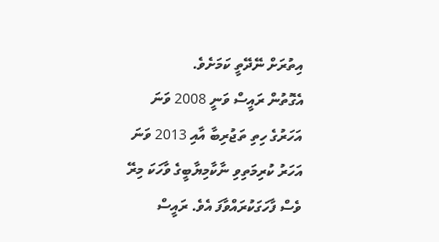އިތުރަށް ނޭދޭތީ ކަމަށެވެ.
އެގޮތުން ރައީސް ވަނީ 2008 ވަނަ އަހަރުގެ ހިތި ތަޖުރިބާ އާއި 2013 ވަނަ އަހަރު ކުރިމަތިވި ނާކާމިޔާބީގެ ވާހަކަ މިރޭ ވެސް ފާހަގަކުރައްވާފަ އެވެ. ރައީސް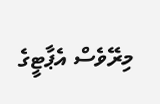މިރޭވެސް އެޕާޓީގެ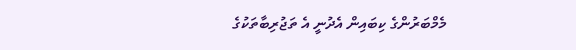މެމްބަރުންގެ ކިބައިން އެދުނީ އެ ތަޖުރިބާތަކުގެ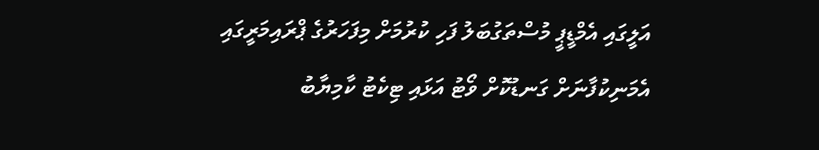އަލީގައި އެމްޑީޕީ މުސްތަގުބަލު ފަހި ކުރުމަށް މިފަހަރުގެ ޕްރައިމަރީގައި އެމަނިކުފާނަށް ގަނޑުކޮށް ވޯޓު އަޅައި ޓިކެޓު ކާމިޔާބު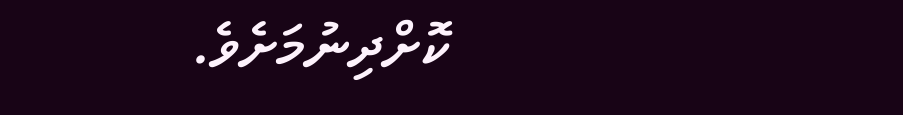ކޮށްދިނުމަށެވެ.